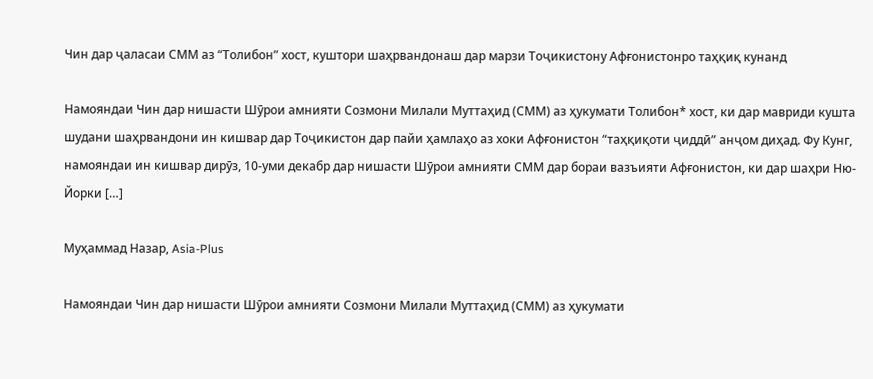Чин дар ҷаласаи СММ аз “Толибон” хост, куштори шаҳрвандонаш дар марзи Тоҷикистону Афғонистонро таҳқиқ кунанд

Намояндаи Чин дар нишасти Шӯрои амнияти Созмони Милали Муттаҳид (СММ) аз ҳукумати Толибон* хост, ки дар мавриди кушта шудани шаҳрвандони ин кишвар дар Тоҷикистон дар пайи ҳамлаҳо аз хоки Афғонистон “таҳқиқоти ҷиддӣ” анҷом диҳад. Фу Кунг, намояндаи ин кишвар дирӯз, 10-уми декабр дар нишасти Шӯрои амнияти СММ дар бораи вазъияти Афғонистон, ки дар шаҳри Ню-Йорки […]

Муҳаммад Назар, Asia-Plus

Намояндаи Чин дар нишасти Шӯрои амнияти Созмони Милали Муттаҳид (СММ) аз ҳукумати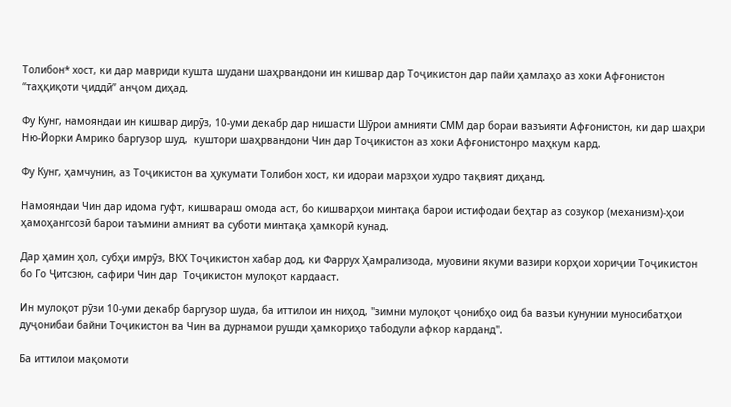Толибон* хост, ки дар мавриди кушта шудани шаҳрвандони ин кишвар дар Тоҷикистон дар пайи ҳамлаҳо аз хоки Афғонистон “таҳқиқоти ҷиддӣ” анҷом диҳад.

Фу Кунг, намояндаи ин кишвар дирӯз, 10-уми декабр дар нишасти Шӯрои амнияти СММ дар бораи вазъияти Афғонистон, ки дар шаҳри Ню-Йорки Амрико баргузор шуд,  куштори шаҳрвандони Чин дар Тоҷикистон аз хоки Афғонистонро маҳкум кард.

Фу Кунг, ҳамчунин, аз Тоҷикистон ва ҳукумати Толибон хост, ки идораи марзҳои худро тақвият диҳанд.

Намояндаи Чин дар идома гуфт, кишвараш омода аст, бо кишварҳои минтақа барои истифодаи беҳтар аз созукор (механизм)-ҳои ҳамоҳангсозӣ барои таъмини амният ва суботи минтақа ҳамкорӣ кунад.

Дар ҳамин ҳол, субҳи имрӯз, ВКХ Тоҷикистон хабар дод, ки Фаррух Ҳамрализода, муовини якуми вазири корҳои хориҷии Тоҷикистон бо Го Ҷитсзюн, сафири Чин дар  Тоҷикистон мулоқот кардааст.

Ин мулоқот рӯзи 10-уми декабр баргузор шуда, ба иттилои ин ниҳод, "зимни мулоқот ҷонибҳо оид ба вазъи кунунии муносибатҳои дуҷонибаи байни Тоҷикистон ва Чин ва дурнамои рушди ҳамкориҳо табодули афкор карданд".

Ба иттилои мақомоти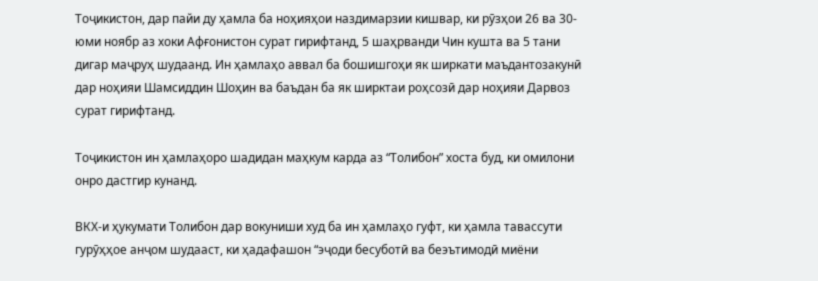Тоҷикистон, дар пайи ду ҳамла ба ноҳияҳои наздимарзии кишвар, ки рӯзҳои 26 ва 30-юми ноябр аз хоки Афғонистон сурат гирифтанд, 5 шаҳрванди Чин кушта ва 5 тани дигар маҷруҳ шудаанд. Ин ҳамлаҳо аввал ба бошишгоҳи як ширкати маъдантозакунӣ дар ноҳияи Шамсиддин Шоҳин ва баъдан ба як ширктаи роҳсозӣ дар ноҳияи Дарвоз сурат гирифтанд.

Тоҷикистон ин ҳамлаҳоро шадидан маҳкум карда аз “Толибон” хоста буд, ки омилони онро дастгир кунанд.

ВКХ-и ҳукумати Толибон дар вокуниши худ ба ин ҳамлаҳо гуфт, ки ҳамла тавассути гурӯҳҳое анҷом шудааст, ки ҳадафашон “эҷоди бесуботӣ ва беэътимодӣ миёни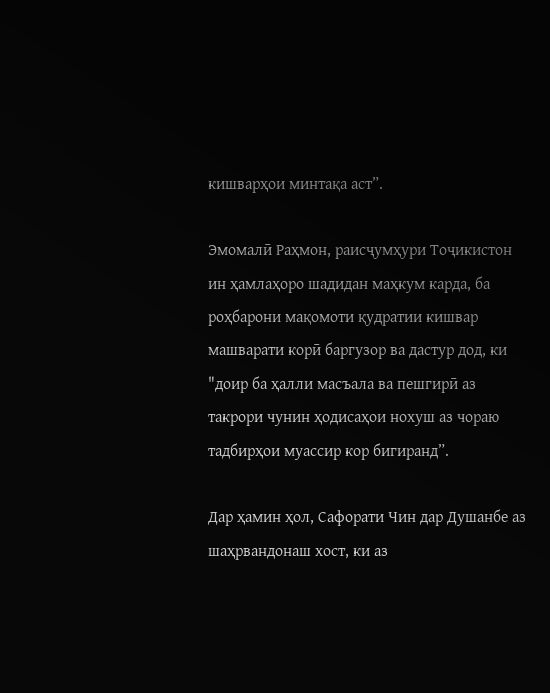кишварҳои минтақа аст”.

Эмомалӣ Раҳмон, раисҷумҳури Тоҷикистон ин ҳамлаҳоро шадидан маҳкум карда, ба роҳбарони мақомоти қудратии кишвар машварати корӣ баргузор ва дастур дод, ки "доир ба ҳалли масъала ва пешгирӣ аз такрори чунин ҳодисаҳои нохуш аз чораю тадбирҳои муассир кор бигиранд”.

Дар ҳамин ҳол, Сафорати Чин дар Душанбе аз шаҳрвандонаш хост, ки аз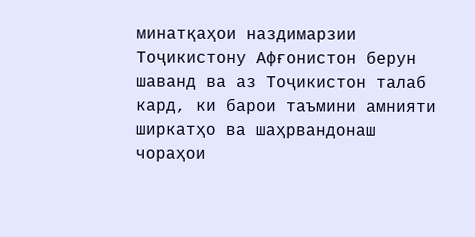минатқаҳои наздимарзии Тоҷикистону Афғонистон берун шаванд ва аз Тоҷикистон талаб кард, ки барои таъмини амнияти ширкатҳо ва шаҳрвандонаш чораҳои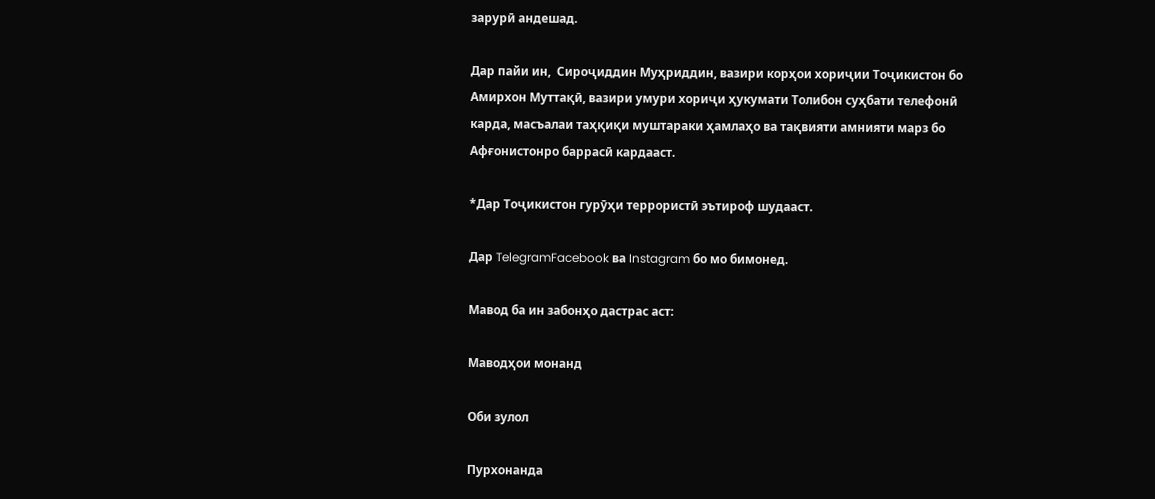зарурӣ андешад.

Дар пайи ин,  Сироҷиддин Муҳриддин, вазири корҳои хориҷии Тоҷикистон бо Амирхон Муттақӣ, вазири умури хориҷи ҳукумати Толибон суҳбати телефонӣ карда, масъалаи таҳқиқи муштараки ҳамлаҳо ва тақвияти амнияти марз бо Афғонистонро баррасӣ кардааст.

*Дар Тоҷикистон гурӯҳи террористӣ эътироф шудааст.

Дар TelegramFacebook ва Instagram бо мо бимонед.

Мавод ба ин забонҳо дастрас аст:

Маводҳои монанд

Оби зулол

Пурхонанда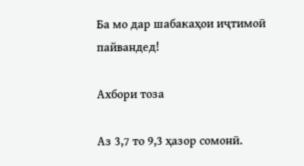Ба мо дар шабакаҳои иҷтимоӣ пайвандед!

Ахбори тоза

Аз 3,7 то 9,3 ҳазор сомонӣ.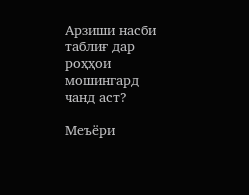Арзиши насби таблиғ дар роҳҳои мошингард чанд аст?

Меъёри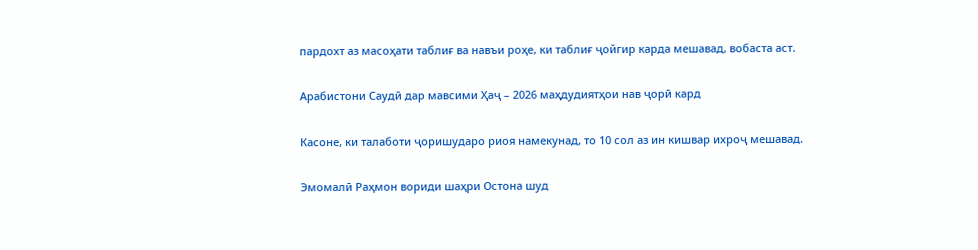пардохт аз масоҳати таблиғ ва навъи роҳе, ки таблиғ ҷойгир карда мешавад, вобаста аст.

Арабистони Саудӣ дар мавсими Ҳаҷ – 2026 маҳдудиятҳои нав ҷорӣ кард

Касоне, ки талаботи ҷоришударо риоя намекунад, то 10 сол аз ин кишвар ихроҷ мешавад.

Эмомалӣ Раҳмон вориди шаҳри Остона шуд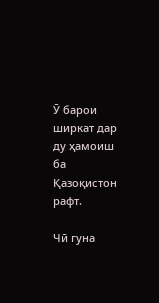Ӯ барои ширкат дар ду ҳамоиш ба Қазоқистон рафт.

Чӣ гуна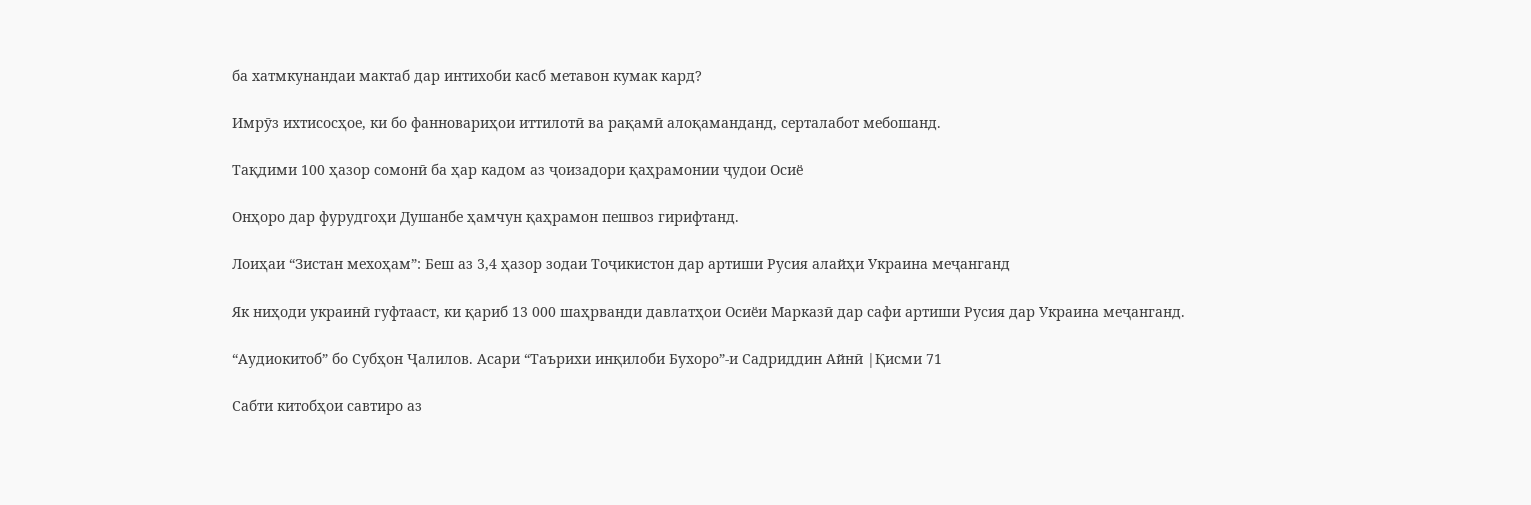ба хатмкунандаи мактаб дар интихоби касб метавон кумак кард?

Имрӯз ихтисосҳое, ки бо фанновариҳои иттилотӣ ва рақамӣ алоқаманданд, серталабот мебошанд.

Тақдими 100 ҳазор сомонӣ ба ҳар кадом аз ҷоизадори қаҳрамонии ҷудои Осиё

Онҳоро дар фурудгоҳи Душанбе ҳамчун қаҳрамон пешвоз гирифтанд.

Лоиҳаи “Зистан мехоҳам”: Беш аз 3,4 ҳазор зодаи Тоҷикистон дар артиши Русия алайҳи Украина меҷанганд

Як ниҳоди украинӣ гуфтааст, ки қариб 13 000 шаҳрванди давлатҳои Осиёи Марказӣ дар сафи артиши Русия дар Украина меҷанганд.

“Аудиокитоб” бо Субҳон Ҷалилов. Асари “Таърихи инқилоби Бухоро”-и Садриддин Айнӣ |Қисми 71

Cабти китобҳои савтиро аз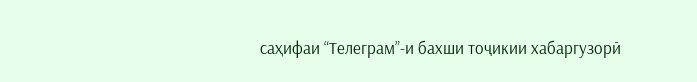саҳифаи “Телеграм”-и бахши тоҷикии хабаргузорӣ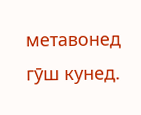метавонед гӯш кунед.